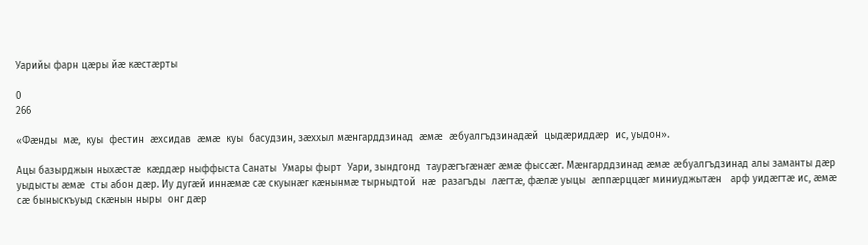Уарийы фарн цæры йæ кæстæрты

0
266

«Фæнды  мæ,  куы  фестин  æхсидав  æмæ  куы  басудзин, зæххыл мæнгарддзинад  æмæ  æбуалгъдзинадæй  цыдæриддæр  ис, уыдон».

Ацы базырджын ныхæстæ  кæддæр ныффыста Санаты  Умары фырт  Уари, зындгонд  таурæгъгæнæг æмæ фыссæг. Мæнгарддзинад æмæ æбуалгъдзинад алы заманты дæр уыдысты æмæ  сты абон дæр. Иу дугæй иннæмæ сæ скуынæг кæнынмæ тырныдтой  нæ  разагъды  лæгтæ, фæлæ уыцы  æппæрццæг миниуджытæн   арф уидæгтæ ис, æмæ сæ быныскъуыд скæнын ныры  онг дæр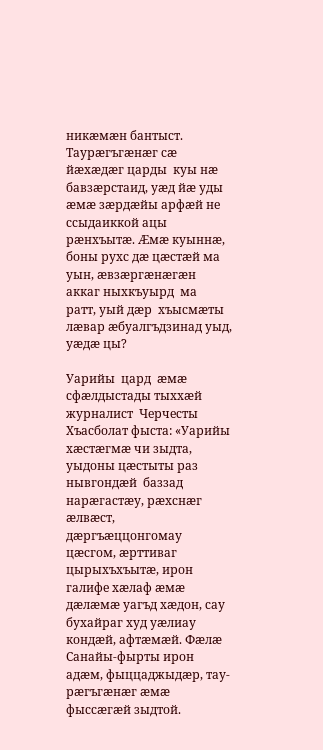никæмæн бантыст. Таурæгъгæнæг сæ йæхæдæг царды  куы нæ бавзæрстаид, уæд йæ уды æмæ зæрдæйы арфæй не ссыдаиккой ацы рæнхъытæ. Æмæ куыннæ, боны рухс дæ цæстæй ма уын, æвзæргæнæгæн аккаг ныхкъуырд  ма  ратт, уый дæр  хъысмæты лæвар æбуалгъдзинад уыд, уæдæ цы?

Уарийы  цард  æмæ  сфæлдыстады тыххæй журналист  Черчесты Хъасболат фыста: «Уарийы хæстæгмæ чи зыдта, уыдоны цæстыты раз нывгондæй  баззад  нарæгастæу, рæхснæг æлвæст, дæргъæццонгомау цæсгом, æрттиваг цырыхъхъытæ, ирон галифе хæлаф æмæ дæлæмæ уагъд хæдон, сау бухайраг худ уæлиау кондæй, афтæмæй. Фæлæ Санайы-фырты ирон адæм, фыццаджыдæр, тау-рæгъгæнæг æмæ фыссæгæй зыдтой.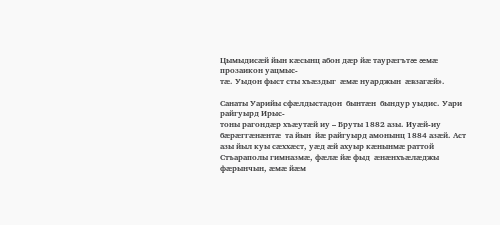Цымыдисæй йын кæсынц абон дæр йæ таурæгътæ æмæ прозаикон уацмыс-
тæ. Уыдон фыст сты хъæздыг  æмæ нуарджын  æвзагæй».

Санаты Уарийы сфæлдыстадон  бынтæн  бындур уыдис. Уари райгуырд Ирыс-
тоны рагондæр хъæутæй иу – Бруты 1882 азы. Иуæй-иу  бæрæггæнæнтæ  та йын  йæ райгуырд амонынц 1884 азæй. Аст азы йыл куы сæххæст, уæд æй ахуыр кæнынмæ раттой Стъараполы гимназмæ, фæлæ йæ фыд  æнæнхъæлæджы фæрынчын, æмæ йæм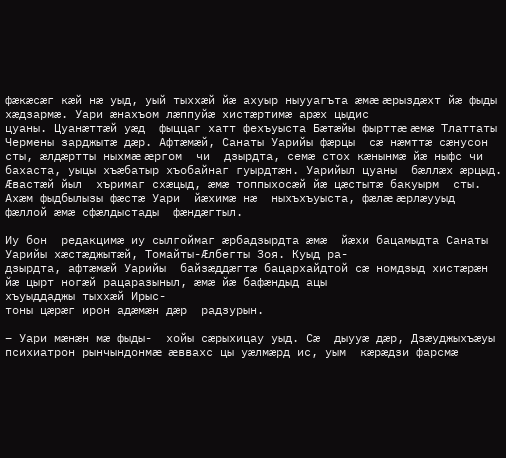фæкæсæг кæй нæ уыд, уый тыххæй йæ ахуыр ныууагъта æмæ æрыздæхт йæ фыды хæдзармæ. Уари æнахъом лæппуйæ хистæртимæ арæх цыдис
цуаны. Цуанæттæй уæд  фыццаг хатт фехъуыста Бæтæйы фырттæ æмæ Тлаттаты Чермены зарджытæ дæр. Афтæмæй, Санаты Уарийы фæрцы  сæ нæмттæ сæнусон сты, æлдæртты ныхмæ æргом  чи  дзырдта, семæ стох кæнынмæ йæ ныфс чи бахаста, уыцы хъæбатыр хъобайнаг гуырдтæн. Уарийыл цуаны  бæллæх æрцыд. Æвастæй йыл  хъримаг схæцыд, æмæ топпыхосæй йæ цæстытæ бакуырм  сты. Ахæм фыдбылызы фæстæ Уари  йæхимæ нæ  ныхъхъуыста, фæлæ æрлæууыд фæллой æмæ сфæлдыстады  фæндæгтыл.

Иу бон  редакцимæ иу сылгоймаг æрбадзырдта æмæ  йæхи бацамыдта Санаты Уарийы хæстæджытæй, Томайты-Æлбегты Зоя. Куыд ра-
дзырдта, афтæмæй Уарийы  байзæддæгтæ бацархайдтой сæ номдзыд хистæрæн  йæ цырт ногæй рацаразыныл, æмæ йæ бафæндыд ацы
хъуыддаджы тыххæй Ирыс-
тоны цæрæг ирон адæмæн дæр  радзурын.

– Уари мæнæн мæ фыды-  хойы сæрыхицау уыд. Сæ  дыууæ дæр, Дзæуджыхъæуы   психиатрон рынчындонмæ  æввахс цы уæлмæрд ис, уым  кæрæдзи фарсмæ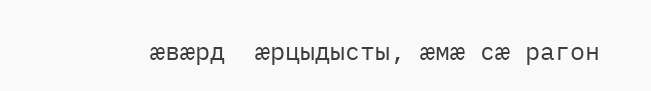æвæрд  æрцыдысты, æмæ сæ рагон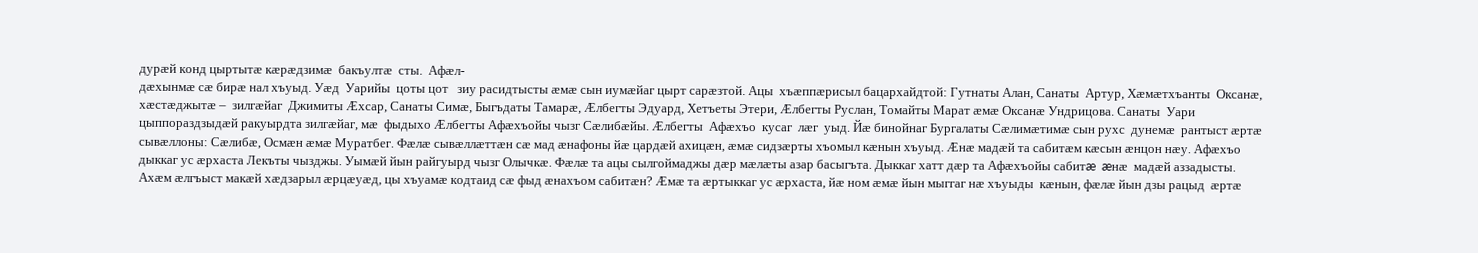дурæй конд цыртытæ кæрæдзимæ  бакъултæ  сты.  Афæл-
дæхынмæ сæ бирæ нал хъуыд. Уæд  Уарийы  цоты цот   зиу расидтысты æмæ сын иумæйаг цырт сарæзтой. Ацы  хъæппæрисыл бацархайдтой: Гутнаты Алан, Санаты  Артур, Хæмæтхъанты  Оксанæ, хæстæджытæ –  зилгæйаг  Джимиты Æхсар, Санаты Симæ, Быгъдаты Тамарæ, Æлбегты Эдуард, Хетъеты Этери, Æлбегты Руслан, Томайты Марат æмæ Оксанæ Ундрицова. Санаты  Уари цыппораздзыдæй ракуырдта зилгæйаг, мæ  фыдыхо Æлбегты Афæхъойы чызг Сæлибæйы. Æлбегты  Афæхъо  кусаг  лæг  уыд. Йæ бинойнаг Бургалаты Сæлимæтимæ сын рухс  дунемæ  рантыст æртæ сывæллоны: Сæлибæ, Осмæн æмæ Муратбег. Фæлæ сывæллæттæн сæ мад æнафоны йæ цардæй ахицæн, æмæ сидзæрты хъомыл кæнын хъуыд. Æнæ мадæй та сабитæм кæсын æнцон нæу. Афæхъо дыккаг ус æрхаста Лекъты чызджы. Уымæй йын райгуырд чызг Олычкæ. Фæлæ та ацы сылгоймаджы дæр мæлæты азар басыгъта. Дыккаг хатт дæр та Афæхъойы сабитæ  æнæ  мадæй аззадысты. Ахæм æлгъыст макæй хæдзарыл æрцæуæд, цы хъуамæ кодтаид сæ фыд æнахъом сабитæн? Æмæ та æртыккаг ус æрхаста, йæ ном æмæ йын мыггаг нæ хъуыды  кæнын, фæлæ йын дзы рацыд  æртæ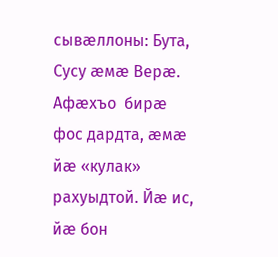сывæллоны: Бута, Сусу æмæ Верæ. Афæхъо  бирæ фос дардта, æмæ йæ «кулак» рахуыдтой. Йæ ис, йæ бон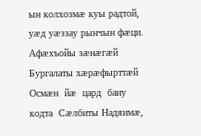ын колхозмæ куы радтой, уæд уæззау рынчын фæци. Афæхъойы зæнæгæй Бургалаты хæрæфырттæй Осмæн  йæ  цард  баиу  кодта  Сæлбиты Надяимæ,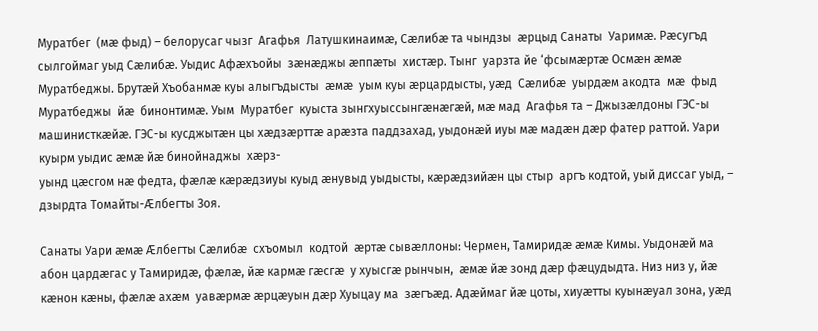Муратбег  (мæ фыд) – белорусаг чызг  Агафья  Латушкинаимæ, Сæлибæ та чындзы  æрцыд Санаты  Уаримæ. Рæсугъд  сылгоймаг уыд Сæлибæ. Уыдис Афæхъойы  зæнæджы æппæты  хистæр. Тынг  уарзта йе ‘фсымæртæ Осмæн æмæ  Муратбеджы. Брутæй Хъобанмæ куы алыгъдысты  æмæ  уым куы æрцардысты, уæд  Сæлибæ  уырдæм акодта  мæ  фыд  Муратбеджы  йæ  бинонтимæ. Уым  Муратбег  куыста зынгхуыссынгæнæгæй, мæ мад  Агафья та – Джызæлдоны ГЭС-ы машинисткæйæ. ГЭС-ы кусджытæн цы хæдзæрттæ арæзта паддзахад, уыдонæй иуы мæ мадæн дæр фатер раттой. Уари куырм уыдис æмæ йæ бинойнаджы  хæрз-
уынд цæсгом нæ федта, фæлæ кæрæдзиуы куыд æнувыд уыдысты, кæрæдзийæн цы стыр  аргъ кодтой, уый диссаг уыд, – дзырдта Томайты-Æлбегты Зоя.

Санаты Уари æмæ Æлбегты Сæлибæ  схъомыл  кодтой  æртæ сывæллоны: Чермен, Тамиридæ æмæ Кимы. Уыдонæй ма абон цардæгас у Тамиридæ, фæлæ, йæ кармæ гæсгæ  у хуысгæ рынчын,  æмæ йæ зонд дæр фæцудыдта. Низ низ у, йæ кæнон кæны, фæлæ ахæм  уавæрмæ æрцæуын дæр Хуыцау ма  зæгъæд. Адæймаг йæ цоты, хиуæтты куынæуал зона, уæд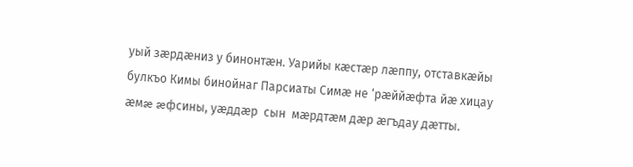уый зæрдæниз у бинонтæн. Уарийы кæстæр лæппу, отставкæйы булкъо Кимы бинойнаг Парсиаты Симæ не ‘рæййæфта йæ хицау æмæ æфсины, уæддæр  сын  мæрдтæм дæр æгъдау дæтты.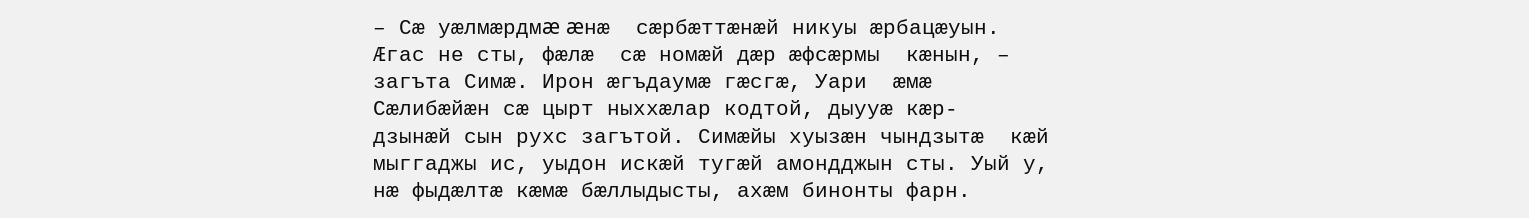– Сæ уæлмæрдмæ æнæ  сæрбæттæнæй никуы æрбацæуын. Æгас не сты, фæлæ  сæ номæй дæр æфсæрмы  кæнын, – загъта Симæ. Ирон æгъдаумæ гæсгæ, Уари  æмæ  Сæлибæйæн сæ цырт ныххæлар кодтой, дыууæ кæр-
дзынæй сын рухс загътой. Симæйы хуызæн чындзытæ  кæй  мыггаджы ис, уыдон искæй тугæй амондджын сты. Уый у, нæ фыдæлтæ кæмæ бæллыдысты, ахæм бинонты фарн.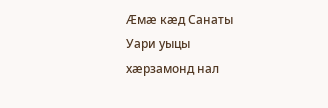Æмæ кæд Санаты Уари уыцы  хæрзамонд нал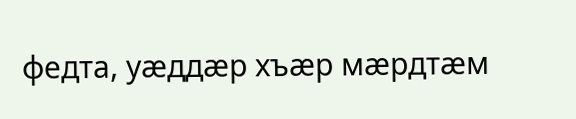федта, уæддæр хъæр мæрдтæм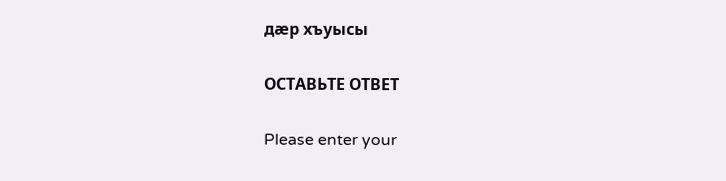дæр хъуысы

ОСТАВЬТЕ ОТВЕТ

Please enter your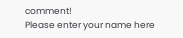comment!
Please enter your name here